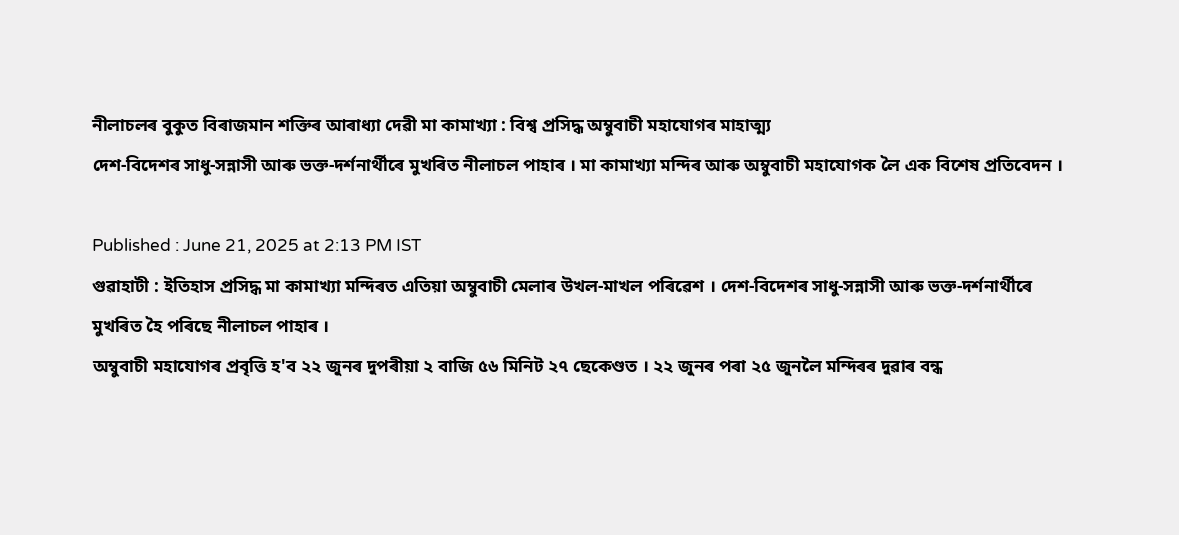নীলাচলৰ বুকুত বিৰাজমান শক্তিৰ আৰাধ্যা দেৱী মা কামাখ্যা : বিশ্ব প্ৰসিদ্ধ অম্বুবাচী মহাযোগৰ মাহাত্ম্য
দেশ-বিদেশৰ সাধু-সন্নাসী আৰু ভক্ত-দৰ্শনাৰ্থীৰে মুখৰিত নীলাচল পাহাৰ । মা কামাখ্যা মন্দিৰ আৰু অম্বুবাচী মহাযোগক লৈ এক বিশেষ প্ৰতিবেদন ।

Published : June 21, 2025 at 2:13 PM IST
গুৱাহাটী : ইতিহাস প্ৰসিদ্ধ মা কামাখ্যা মন্দিৰত এতিয়া অম্বুবাচী মেলাৰ উখল-মাখল পৰিৱেশ । দেশ-বিদেশৰ সাধু-সন্নাসী আৰু ভক্ত-দৰ্শনাৰ্থীৰে মুখৰিত হৈ পৰিছে নীলাচল পাহাৰ ।
অম্বুবাচী মহাযোগৰ প্ৰবৃত্তি হ'ব ২২ জুনৰ দুপৰীয়া ২ বাজি ৫৬ মিনিট ২৭ ছেকেণ্ডত । ২২ জুনৰ পৰা ২৫ জুনলৈ মন্দিৰৰ দুৱাৰ বন্ধ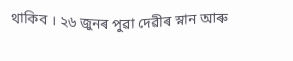থাকিব । ২৬ জুনৰ পুৱা দেৱীৰ স্নান আৰু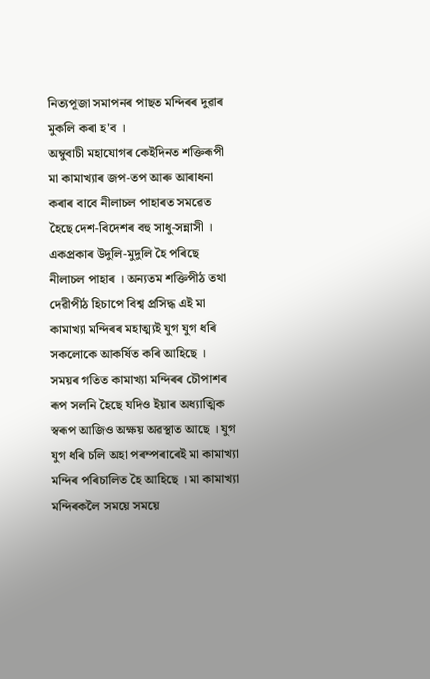নিত্যপূজা সমাপনৰ পাছত মন্দিৰৰ দুৱাৰ মুকলি কৰা হ'ব ।
অম্বুবাচী মহাযোগৰ কেইদিনত শক্তিৰূপী মা কামাখ্যাৰ জপ-তপ আৰু আৰাধনা কৰাৰ বাবে নীলাচল পাহাৰত সমৱেত হৈছে দেশ-বিদেশৰ বহু সাধু-সন্নাসী । একপ্ৰকাৰ উদুলি-মুদুলি হৈ পৰিছে নীলাচল পাহাৰ । অন্যতম শক্তিপীঠ তথা দেৱীপীঠ হিচাপে বিশ্ব প্ৰসিদ্ধ এই মা কামাখ্যা মন্দিৰৰ মহাত্ম্যই যুগ যুগ ধৰি সকলোকে আকৰ্ষিত কৰি আহিছে ।
সময়ৰ গতিত কামাখ্যা মন্দিৰৰ চৌপাশৰ ৰূপ সলনি হৈছে যদিও ইয়াৰ অধ্যাত্মিক স্বৰূপ আজিও অক্ষয় অৱস্থাত আছে । যুগ যুগ ধৰি চলি অহা পৰম্পৰাৰেই মা কামাখ্যা মন্দিৰ পৰিচালিত হৈ আহিছে । মা কামাখ্যা মন্দিৰকলৈ সময়ে সময়ে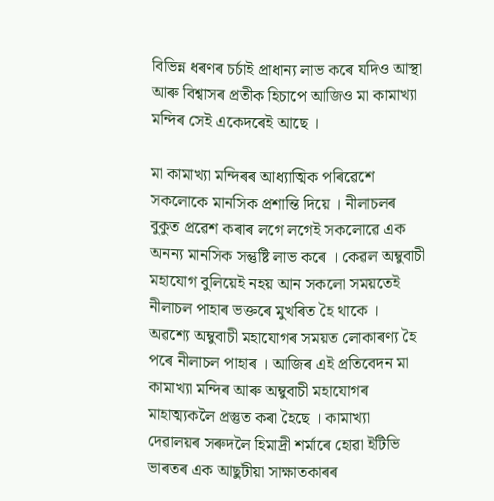বিভিন্ন ধৰণৰ চৰ্চাই প্ৰাধান্য লাভ কৰে যদিও আস্থা আৰু বিশ্বাসৰ প্ৰতীক হিচাপে আজিও মা কামাখ্যা মন্দিৰ সেই একেদৰেই আছে ।

মা কামাখ্যা মন্দিৰৰ আধ্যাত্মিক পৰিৱেশে সকলোকে মানসিক প্ৰশান্তি দিয়ে । নীলাচলৰ বুকুত প্ৰৱেশ কৰাৰ লগে লগেই সকলোৱে এক অনন্য মানসিক সন্তুষ্টি লাভ কৰে । কেৱল অম্বুবাচী মহাযোগ বুলিয়েই নহয় আন সকলো সময়তেই নীলাচল পাহাৰ ভক্তৰে মুখৰিত হৈ থাকে ।
অৱশ্যে অম্বুবাচী মহাযোগৰ সময়ত লোকাৰণ্য হৈ পৰে নীলাচল পাহাৰ । আজিৰ এই প্ৰতিবেদন মা কামাখ্যা মন্দিৰ আৰু অম্বুবাচী মহাযোগৰ মাহাত্ম্যকলৈ প্ৰস্তুত কৰা হৈছে । কামাখ্যা দেৱালয়ৰ সৰুদলৈ হিমাদ্ৰী শৰ্মাৰে হোৱা ইটিভি ভাৰতৰ এক আছুটীয়া সাক্ষাতকাৰৰ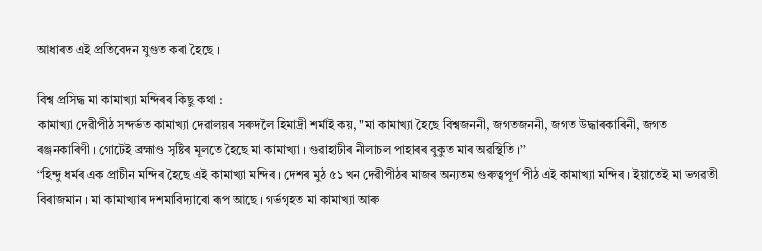আধাৰত এই প্ৰতিবেদন যুগুত কৰা হৈছে ।

বিশ্ব প্ৰসিদ্ধ মা কামাখ্যা মন্দিৰৰ কিছু কথা :
কামাখ্যা দেৱীপীঠ সন্দৰ্ভত কামাখ্যা দেৱালয়ৰ সৰুদলৈ হিমাদ্ৰী শৰ্মাই কয়, "মা কামাখ্যা হৈছে বিশ্বজননী, জগতজননী, জগত উদ্ধাৰকাৰিনী, জগত ৰঞ্জনকাৰিণী । গোটেই ব্ৰহ্মাণ্ড সৃষ্টিৰ মূলতে হৈছে মা কামাখ্যা । গুৱাহাটীৰ নীলাচল পাহাৰৰ বুকুত মাৰ অৱস্থিতি ।’’
‘‘হিন্দু ধৰ্মৰ এক প্ৰাচীন মন্দিৰ হৈছে এই কামাখ্যা মন্দিৰ । দেশৰ মুঠ ৫১ খন দেৱীপীঠৰ মাজৰ অন্যতম গুৰুত্বপূৰ্ণ পীঠ এই কামাখ্যা মন্দিৰ । ইয়াতেই মা ভগৱতী বিৰাজমান । মা কামাখ্যাৰ দশমাবিদ্যাৰো ৰূপ আছে । গৰ্ভগৃহত মা কামাখ্যা আৰু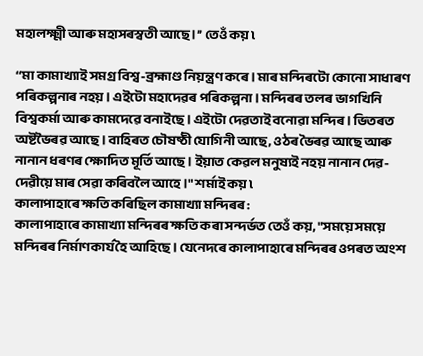মহালক্ষ্মী আৰু মহাসৰস্বতী আছে ।’’ তেওঁ কয় ৷

‘‘মা কামাখ্যাই সমগ্ৰ বিশ্ব-ব্ৰহ্মাণ্ড নিয়ন্ত্রণ কৰে । মাৰ মন্দিৰটো কোনো সাধাৰণ পৰিকল্পনাৰ নহয় । এইটো মহাদেৱৰ পৰিকল্পনা । মন্দিৰৰ তলৰ ভাগখিনি বিশ্বকৰ্মা আৰু কামদেৱে বনাইছে । এইটো দেৱতাই বনোৱা মন্দিৰ । ভিতৰত অষ্টভৈৰৱ আছে । বাহিৰত চৌষষ্ঠী যোগিনী আছে, ওঠৰ ভৈৰৱ আছে আৰু নানান ধৰণৰ ক্ষোদিত মূৰ্তি আছে । ইয়াত কেৱল মনুষ্যই নহয় নানান দেৱ-দেৱীয়ে মাৰ সেৱা কৰিবলৈ আহে ।" শৰ্মাই কয় ৷
কালাপাহাৰে ক্ষতি কৰিছিল কামাখ্যা মন্দিৰৰ :
কালাপাহাৰে কামাখ্যা মন্দিৰৰ ক্ষতি কৰা সন্দৰ্ভত তেওঁ কয়, "সময়ে সময়ে মন্দিৰৰ নিৰ্মাণকাৰ্য হৈ আহিছে । যেনেদৰে কালাপাহাৰে মন্দিৰৰ ওপৰত অংশ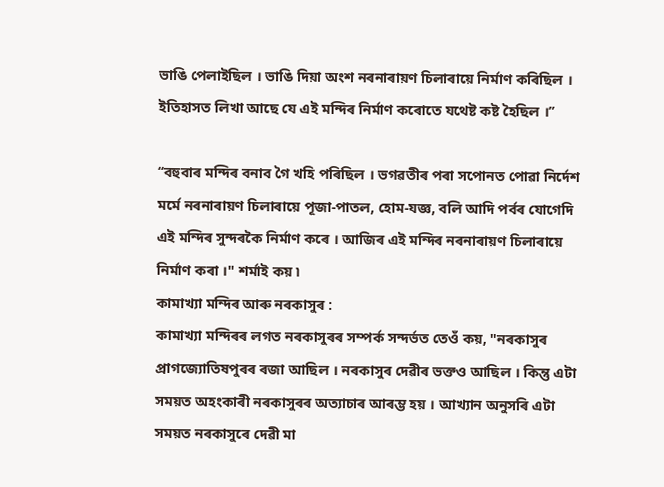ভাঙি পেলাইছিল । ভাঙি দিয়া অংশ নৰনাৰায়ণ চিলাৰায়ে নিৰ্মাণ কৰিছিল । ইতিহাসত লিখা আছে যে এই মন্দিৰ নিৰ্মাণ কৰোতে যথেষ্ট কষ্ট হৈছিল ।’’

‘‘বহুবাৰ মন্দিৰ বনাব গৈ খহি পৰিছিল । ভগৱতীৰ পৰা সপোনত পোৱা নিৰ্দেশ মৰ্মে নৰনাৰায়ণ চিলাৰায়ে পূজা-পাতল, হোম-যজ্ঞ, বলি আদি পৰ্বৰ যোগেদি এই মন্দিৰ সুন্দৰকৈ নিৰ্মাণ কৰে । আজিৰ এই মন্দিৰ নৰনাৰায়ণ চিলাৰায়ে নিৰ্মাণ কৰা ।" শৰ্মাই কয় ৷
কামাখ্যা মন্দিৰ আৰু নৰকাসুৰ :
কামাখ্যা মন্দিৰৰ লগত নৰকাসুৰৰ সম্পৰ্ক সন্দৰ্ভত তেওঁ কয়, "নৰকাসুৰ প্ৰাগজ্যোতিষপুৰৰ ৰজা আছিল । নৰকাসুৰ দেৱীৰ ভক্তও আছিল । কিন্তু এটা সময়ত অহংকাৰী নৰকাসুৰৰ অত্যাচাৰ আৰম্ভ হয় । আখ্যান অনুসৰি এটা সময়ত নৰকাসুৰে দেৱী মা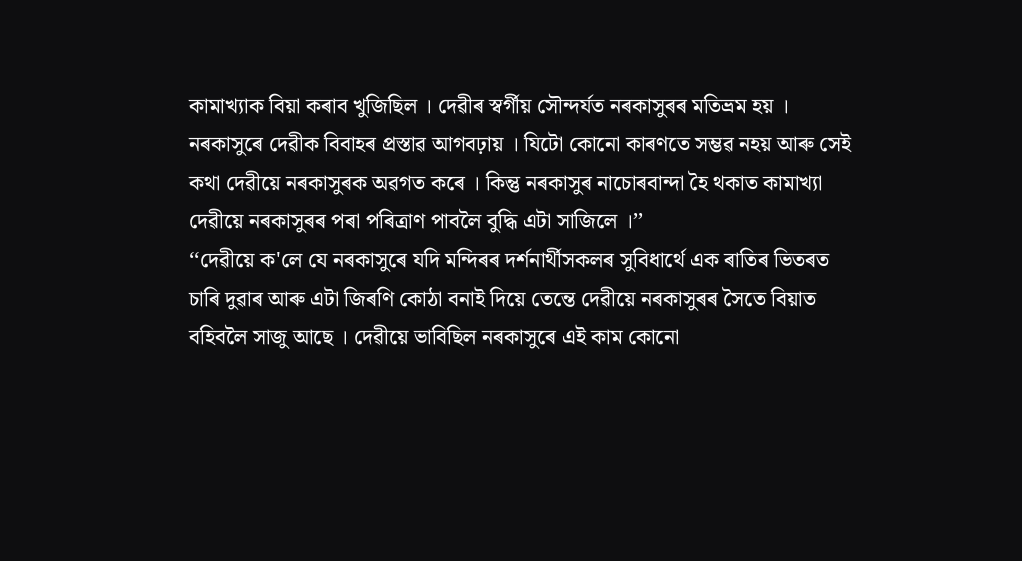কামাখ্যাক বিয়া কৰাব খুজিছিল । দেৱীৰ স্বৰ্গীয় সৌন্দৰ্যত নৰকাসুৰৰ মতিভ্ৰম হয় । নৰকাসুৰে দেৱীক বিবাহৰ প্ৰস্তাৱ আগবঢ়ায় । যিটো কোনো কাৰণতে সম্ভৱ নহয় আৰু সেই কথা দেৱীয়ে নৰকাসুৰক অৱগত কৰে । কিন্তু নৰকাসুৰ নাচোৰবান্দা হৈ থকাত কামাখ্যা দেৱীয়ে নৰকাসুৰৰ পৰা পৰিত্ৰাণ পাবলৈ বুদ্ধি এটা সাজিলে ।’’
‘‘দেৱীয়ে ক'লে যে নৰকাসুৰে যদি মন্দিৰৰ দৰ্শনাৰ্থীসকলৰ সুবিধাৰ্থে এক ৰাতিৰ ভিতৰত চাৰি দুৱাৰ আৰু এটা জিৰণি কোঠা বনাই দিয়ে তেন্তে দেৱীয়ে নৰকাসুৰৰ সৈতে বিয়াত বহিবলৈ সাজু আছে । দেৱীয়ে ভাবিছিল নৰকাসুৰে এই কাম কোনো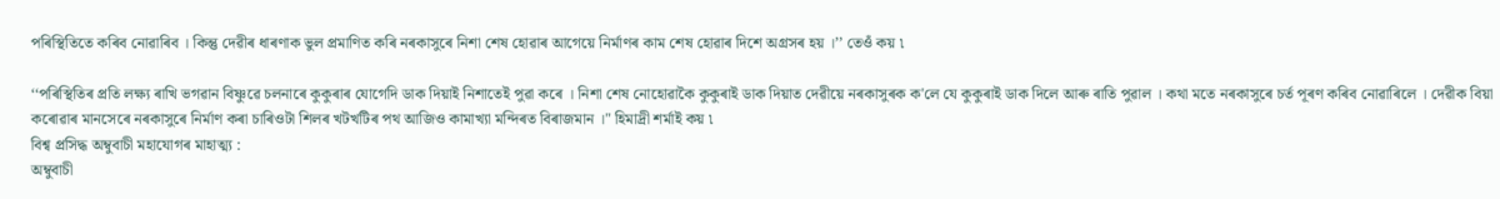পৰিস্থিতিতে কৰিব নোৱাৰিব । কিন্তু দেৱীৰ ধাৰণাক ভুল প্ৰমাণিত কৰি নৰকাসুৰে নিশা শেষ হোৱাৰ আগেয়ে নিৰ্মাণৰ কাম শেষ হোৱাৰ দিশে অগ্ৰসৰ হয় ।’’ তেওঁ কয় ৷

‘‘পৰিস্থিতিৰ প্ৰতি লক্ষ্য ৰাখি ভগৱান বিষ্ণুৱে চলনাৰে কুকুৰাৰ যোগেদি ডাক দিয়াই নিশাতেই পুৱা কৰে । নিশা শেষ নোহোৱাকৈ কুকুৰাই ডাক দিয়াত দেৱীয়ে নৰকাসুৰক ক'লে যে কুকুৰাই ডাক দিলে আৰু ৰাতি পুৱাল । কথা মতে নৰকাসুৰে চৰ্ত পূৰণ কৰিব নোৱাৰিলে । দেৱীক বিয়া কৰোৱাৰ মানসেৰে নৰকাসুৰে নিৰ্মাণ কৰা চাৰিওটা শিলৰ খটখটিৰ পথ আজিও কামাখ্যা মন্দিৰত বিৰাজমান ।" হিমাদ্ৰী শৰ্মাই কয় ৷
বিশ্ব প্ৰসিদ্ধ অম্বুবাচী মহাযোগৰ মাহাত্ম্য :
অম্বুবাচী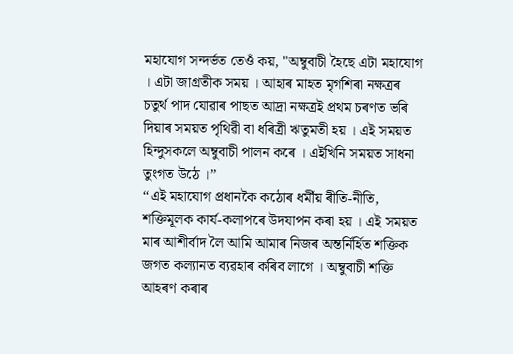মহাযোগ সন্দৰ্ভত তেওঁ কয়, "অম্বুবাচী হৈছে এটা মহাযোগ । এটা জাগ্ৰতীক সময় । আহাৰ মাহত মৃগশিৰা নক্ষত্ৰৰ চতুৰ্থ পাদ যোৱাৰ পাছত আদ্ৰা নক্ষত্ৰই প্ৰথম চৰণত ভৰি দিয়াৰ সময়ত পৃথিৱী বা ধৰিত্ৰী ঋতুমতী হয় । এই সময়ত হিন্দুসকলে অম্বুবাচী পালন কৰে । এইখিনি সময়ত সাধনা তুংগত উঠে ।’’
‘‘এই মহাযোগ প্ৰধানকৈ কঠোৰ ধৰ্মীয় ৰীতি-নীতি, শক্তিমূলক কাৰ্য-কলাপৰে উদযাপন কৰা হয় । এই সময়ত মাৰ আশীৰ্বাদ লৈ আমি আমাৰ নিজৰ অন্তৰ্নিৰ্হিত শক্তিক জগত কল্যানত ব্যৱহাৰ কৰিব লাগে । অম্বুবাচী শক্তি আহৰণ কৰাৰ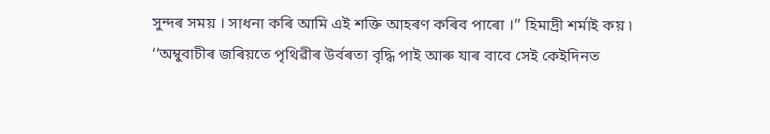সুন্দৰ সময় । সাধনা কৰি আমি এই শক্তি আহৰণ কৰিব পাৰো ।’’ হিমাদ্ৰী শৰ্মাই কয় ৷
‘‘অম্বুবাচীৰ জৰিয়তে পৃথিৱীৰ উৰ্বৰতা বৃদ্ধি পাই আৰু যাৰ বাবে সেই কেইদিনত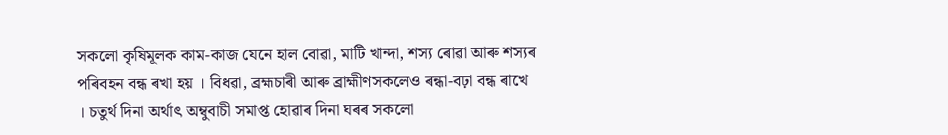সকলো কৃষিমূলক কাম-কাজ যেনে হাল বোৱা, মাটি খান্দা, শস্য ৰোৱা আৰু শস্যৰ পৰিবহন বন্ধ ৰখা হয় । বিধৱা, ব্ৰহ্মচাৰী আৰু ব্ৰাহ্মীণসকলেও ৰন্ধা-বঢ়া বন্ধ ৰাখে । চতুৰ্থ দিনা অৰ্থাৎ অম্বুবাচী সমাপ্ত হোৱাৰ দিনা ঘৰৰ সকলো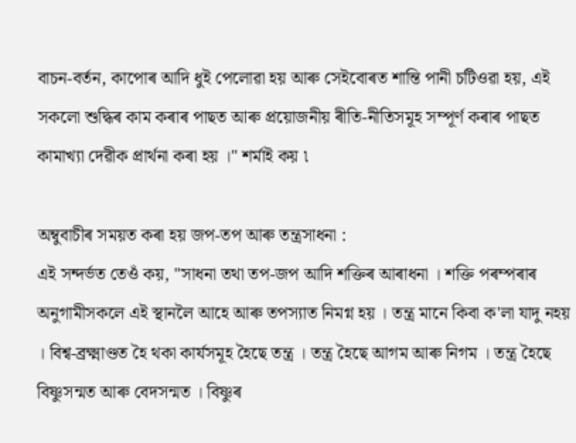বাচন-বৰ্তন, কাপোৰ আদি ধুই পেলোৱা হয় আৰু সেইবোৰত শান্তি পানী চটিওৱা হয়, এই সকলো শুদ্ধিৰ কাম কৰাৰ পাছত আৰু প্ৰয়োজনীয় ৰীতি-নীতিসমূহ সম্পূৰ্ণ কৰাৰ পাছত কামাখ্যা দেৱীক প্ৰাৰ্থনা কৰা হয় ।" শৰ্মাই কয় ৷

অম্বুবাচীৰ সময়ত কৰা হয় জপ-তপ আৰু তন্ত্রসাধনা :
এই সন্দৰ্ভত তেওঁ কয়, "সাধনা তথা তপ-জপ আদি শক্তিৰ আৰাধনা । শক্তি পৰম্পৰাৰ অনুগামীসকলে এই স্থানলৈ আহে আৰু তপস্যাত নিমগ্ন হয় । তন্ত্র মানে কিবা ক'লা যাদু নহয় । বিশ্ব-ব্ৰক্ষ্মাণ্ডত হৈ থকা কাৰ্যসমূহ হৈছে তন্ত্র । তন্ত্র হৈছে আগম আৰু নিগম । তন্ত্র হৈছে বিষ্ণুসন্মত আৰু বেদসন্মত । বিষ্ণুৰ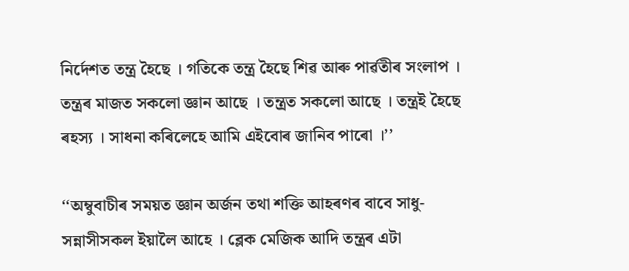নিৰ্দেশত তন্ত্র হৈছে । গতিকে তন্ত্র হৈছে শিৱ আৰু পাৰ্ৱতীৰ সংলাপ । তন্ত্রৰ মাজত সকলো জ্ঞান আছে । তন্ত্রত সকলো আছে । তন্ত্রই হৈছে ৰহস্য । সাধনা কৰিলেহে আমি এইবোৰ জানিব পাৰো ।’’

‘‘অম্বুবাচীৰ সময়ত জ্ঞান অৰ্জন তথা শক্তি আহৰণৰ বাবে সাধু-সন্নাসীসকল ইয়ালৈ আহে । ব্লেক মেজিক আদি তন্ত্রৰ এটা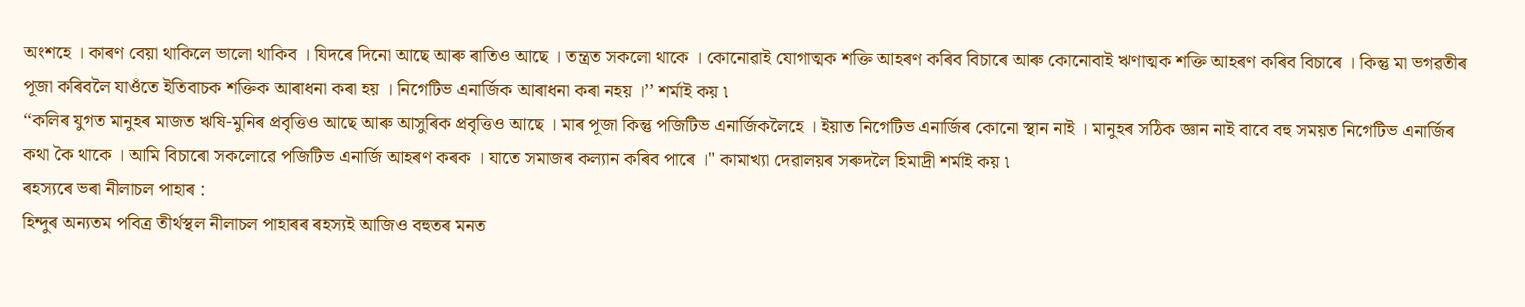অংশহে । কাৰণ বেয়া থাকিলে ভালো থাকিব । যিদৰে দিনো আছে আৰু ৰাতিও আছে । তন্ত্রত সকলো থাকে । কোনোৱাই যোগাত্মক শক্তি আহৰণ কৰিব বিচাৰে আৰু কোনোবাই ঋণাত্মক শক্তি আহৰণ কৰিব বিচাৰে । কিন্তু মা ভগৱতীৰ পূজা কৰিবলৈ যাওঁতে ইতিবাচক শক্তিক আৰাধনা কৰা হয় । নিগেটিভ এনাৰ্জিক আৰাধনা কৰা নহয় ।’’ শৰ্মাই কয় ৷
‘‘কলিৰ যুগত মানুহৰ মাজত ঋষি-মুনিৰ প্ৰবৃত্তিও আছে আৰু আসুৰিক প্ৰবৃত্তিও আছে । মাৰ পূজা কিন্তু পজিটিভ এনাৰ্জিকলৈহে । ইয়াত নিগেটিভ এনাৰ্জিৰ কোনো স্থান নাই । মানুহৰ সঠিক জ্ঞান নাই বাবে বহু সময়ত নিগেটিভ এনাৰ্জিৰ কথা কৈ থাকে । আমি বিচাৰো সকলোৱে পজিটিভ এনাৰ্জি আহৰণ কৰক । যাতে সমাজৰ কল্যান কৰিব পাৰে ।" কামাখ্যা দেৱালয়ৰ সৰুদলৈ হিমাদ্ৰী শৰ্মাই কয় ৷
ৰহস্যৰে ভৰা নীলাচল পাহাৰ :
হিন্দুৰ অন্যতম পবিত্ৰ তীৰ্থস্থল নীলাচল পাহাৰৰ ৰহস্যই আজিও বহুতৰ মনত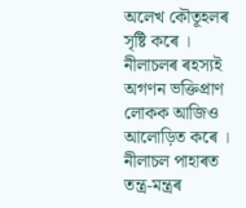অলেখ কৌতূহলৰ সৃষ্টি কৰে । নীলাচলৰ ৰহস্যই অগণন ভক্তিপ্ৰাণ লোকক আজিও আলোড়িত কৰে । নীলাচল পাহাৰত তন্ত্ৰ-মন্ত্রৰ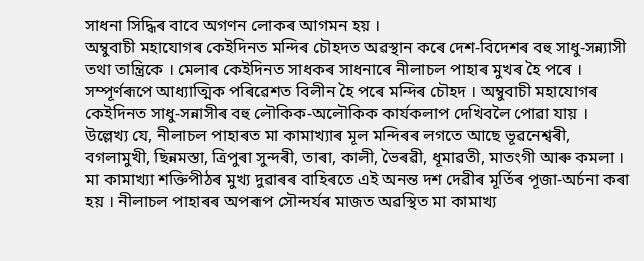সাধনা সিদ্ধিৰ বাবে অগণন লোকৰ আগমন হয় ।
অম্বুবাচী মহাযোগৰ কেইদিনত মন্দিৰ চৌহদত অৱস্থান কৰে দেশ-বিদেশৰ বহু সাধু-সন্ন্যাসী তথা তান্ত্রিকে । মেলাৰ কেইদিনত সাধকৰ সাধনাৰে নীলাচল পাহাৰ মুখৰ হৈ পৰে । সম্পূৰ্ণৰূপে আধ্যাত্মিক পৰিৱেশত বিলীন হৈ পৰে মন্দিৰ চৌহদ । অম্বুবাচী মহাযোগৰ কেইদিনত সাধু-সন্নাসীৰ বহু লৌকিক-অলৌকিক কাৰ্যকলাপ দেখিবলৈ পোৱা যায় ।
উল্লেখ্য যে, নীলাচল পাহাৰত মা কামাখ্যাৰ মূল মন্দিৰৰ লগতে আছে ভূৱনেশ্বৰী, বগলামুখী, ছিন্নমস্তা, ত্ৰিপুৰা সুন্দৰী, তাৰা, কালী, ভৈৰৱী, ধূমাৱতী, মাতংগী আৰু কমলা । মা কামাখ্যা শক্তিপীঠৰ মুখ্য দুৱাৰৰ বাহিৰতে এই অনন্ত দশ দেৱীৰ মূৰ্তিৰ পূজা-অৰ্চনা কৰা হয় । নীলাচল পাহাৰৰ অপৰূপ সৌন্দৰ্যৰ মাজত অৱস্থিত মা কামাখ্য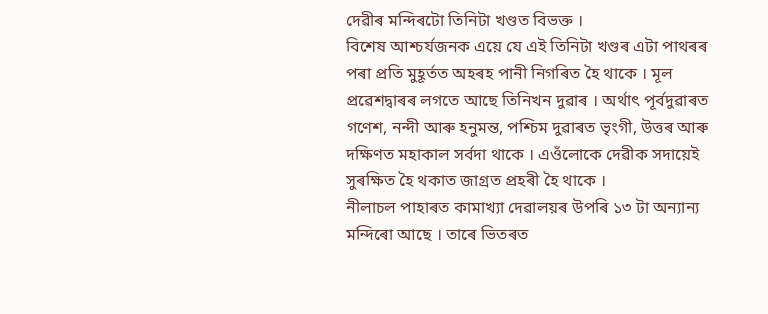দেৱীৰ মন্দিৰটো তিনিটা খণ্ডত বিভক্ত ।
বিশেষ আশ্চৰ্যজনক এয়ে যে এই তিনিটা খণ্ডৰ এটা পাথৰৰ পৰা প্ৰতি মুহূৰ্তত অহৰহ পানী নিগৰিত হৈ থাকে । মূল প্ৰৱেশদ্বাৰৰ লগতে আছে তিনিখন দুৱাৰ । অৰ্থাৎ পূৰ্বদুৱাৰত গণেশ, নন্দী আৰু হনুমন্ত, পশ্চিম দুৱাৰত ভৃংগী, উত্তৰ আৰু দক্ষিণত মহাকাল সৰ্বদা থাকে । এওঁলোকে দেৱীক সদায়েই সুৰক্ষিত হৈ থকাত জাগ্ৰত প্ৰহৰী হৈ থাকে ।
নীলাচল পাহাৰত কামাখ্যা দেৱালয়ৰ উপৰি ১৩ টা অন্যান্য মন্দিৰো আছে । তাৰে ভিতৰত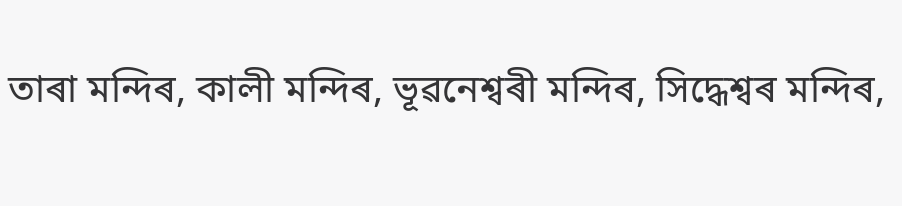তাৰা মন্দিৰ, কালী মন্দিৰ, ভূৱনেশ্বৰী মন্দিৰ, সিদ্ধেশ্বৰ মন্দিৰ,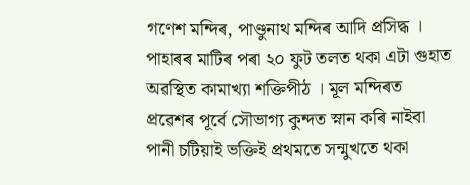গণেশ মন্দিৰ, পাণ্ডুনাথ মন্দিৰ আদি প্ৰসিদ্ধ । পাহাৰৰ মাটিৰ পৰা ২০ ফুট তলত থকা এটা গুহাত অৱস্থিত কামাখ্যা শক্তিপীঠ । মূল মন্দিৰত প্ৰৱেশৰ পূৰ্বে সৌভাগ্য কুন্দত স্নান কৰি নাইবা পানী চটিয়াই ভক্তিই প্ৰথমতে সন্মুখতে থকা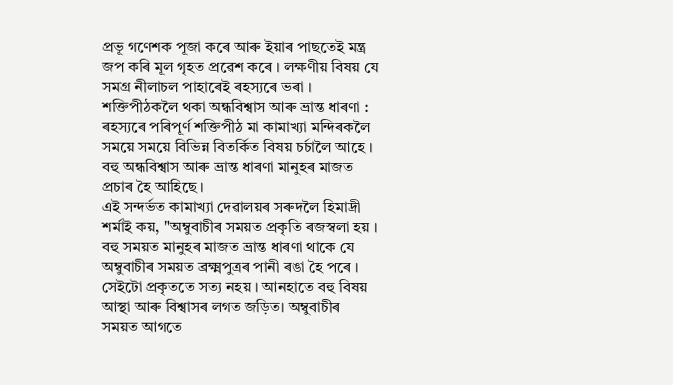প্ৰভূ গণেশক পূজা কৰে আৰু ইয়াৰ পাছতেই মন্ত্ৰ জপ কৰি মূল গৃহত প্ৰৱেশ কৰে । লক্ষণীয় বিষয় যে সমগ্ৰ নীলাচল পাহাৰেই ৰহস্যৰে ভৰা ।
শক্তিপীঠকলৈ থকা অন্ধবিশ্বাস আৰু ভ্ৰান্ত ধাৰণা :
ৰহস্যৰে পৰিপূৰ্ণ শক্তিপীঠ মা কামাখ্যা মন্দিৰকলৈ সময়ে সময়ে বিভিন্ন বিতৰ্কিত বিষয় চৰ্চালৈ আহে । বহু অন্ধবিশ্বাস আৰু ভ্ৰান্ত ধাৰণা মানুহৰ মাজত প্ৰচাৰ হৈ আহিছে ।
এই সন্দৰ্ভত কামাখ্যা দেৱালয়ৰ সৰুদলৈ হিমাদ্ৰী শৰ্মাই কয়, "অম্বুবাচীৰ সময়ত প্ৰকৃতি ৰজস্বলা হয় । বহু সময়ত মানুহৰ মাজত ভ্ৰান্ত ধাৰণা থাকে যে অম্বুবাচীৰ সময়ত ব্ৰক্ষ্মপুত্রৰ পানী ৰঙা হৈ পৰে । সেইটো প্ৰকৃততে সত্য নহয় । আনহাতে বহু বিষয় আস্থা আৰু বিশ্বাসৰ লগত জড়িত। অম্বুবাচীৰ সময়ত আগতে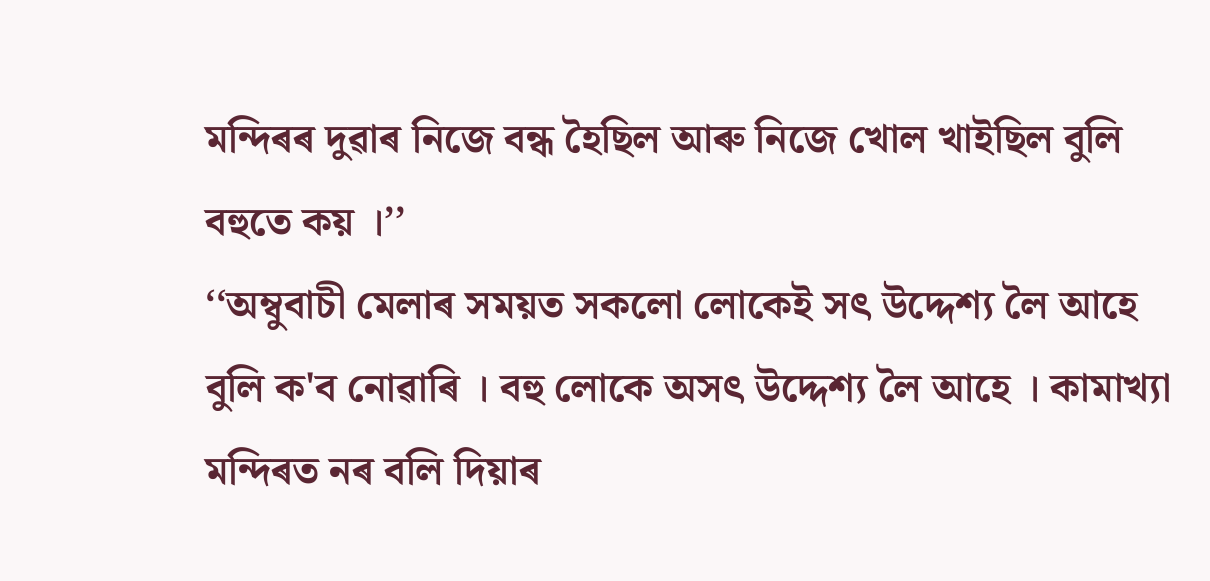মন্দিৰৰ দুৱাৰ নিজে বন্ধ হৈছিল আৰু নিজে খোল খাইছিল বুলি বহুতে কয় ।’’
‘‘অম্বুবাচী মেলাৰ সময়ত সকলো লোকেই সৎ উদ্দেশ্য লৈ আহে বুলি ক'ব নোৱাৰি । বহু লোকে অসৎ উদ্দেশ্য লৈ আহে । কামাখ্যা মন্দিৰত নৰ বলি দিয়াৰ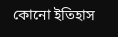কোনো ইতিহাস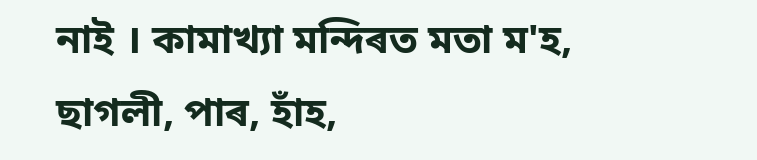নাই । কামাখ্যা মন্দিৰত মতা ম'হ, ছাগলী, পাৰ, হাঁহ,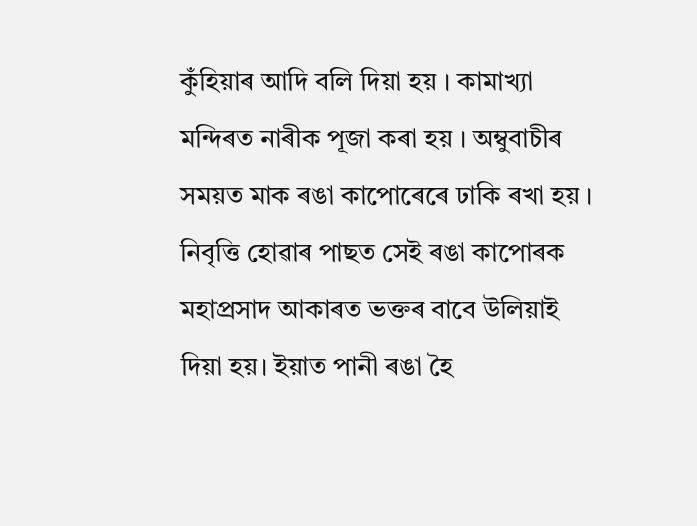কুঁহিয়াৰ আদি বলি দিয়া হয় । কামাখ্যা মন্দিৰত নাৰীক পূজা কৰা হয় । অম্বুবাচীৰ সময়ত মাক ৰঙা কাপোৰেৰে ঢাকি ৰখা হয় । নিবৃত্তি হোৱাৰ পাছত সেই ৰঙা কাপোৰক মহাপ্ৰসাদ আকাৰত ভক্তৰ বাবে উলিয়াই দিয়া হয়। ইয়াত পানী ৰঙা হৈ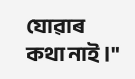যোৱাৰ কথা নাই ।"